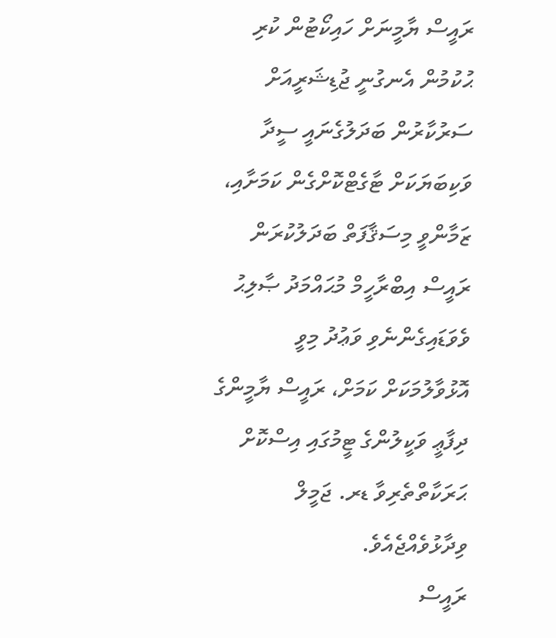ރައީސް ޔާމީނަށް ހައިކޯޓުން ކުރި ޙުކުމުން އެނގުނީ ޖުޑިޝަރީއަށް ސަރުކާރުން ބަދަލުގެނައީ ސީދާ ވަކިބަޔަކަށް ޓާގެޓްކޮށްގެން ކަމަށާއި، ޒަމާންވީ މިސަޤާފަތް ބަދަލުކުރަން ރައީސް އިބްރާހީމް މުޙައްމަދު ޞާލިޙު ވެވަޑައިގެންނެވި ވަޢުދު މިވީ އޮޅުވާލުމަކަށް ކަމަށް، ރައީސް ޔާމީންގެ ދިފާޢީ ވަކީލުންގެ ޓީމުގައި އިސްކޮށް ޙަރަކާތްތެރިވާ ޑރ. ޖަމީލް ވިދާޅުވެއްޖެއެވެ.
ރައީސް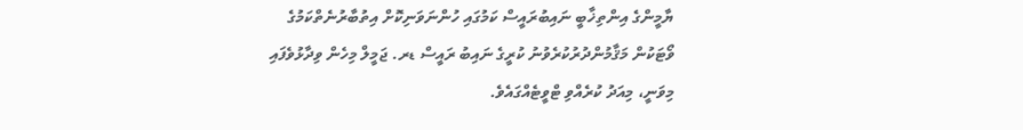ޔާމީންގެ އިންތިޚާބީ ނައިބުރައީސް ކަމުގައި ހުންނަވަނިކޮށް އިތުބާރުނެތްކަމުގެ ވޯޓަކުން މަޤާމުންދުރުކުރެވުނު ކުރީގެ ނައިބު ރައީސް ޑރ. ޖަމީލް މިހެން ވިދާޅުވެފައި މިވަނީ، މިއަދު ކުރެއްވި ޓްވީޓެއްގައެވެ.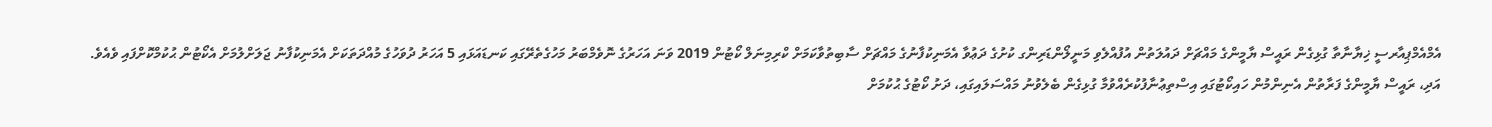އެމްއެމްޕިއާރސީ ޚިޔާނާތާ ގުޅިގެން ރައީސް ޔާމީންގެ މައްޗަށް ދައުލަތުން އުފުއްލެވި މަނީލޯންޑަރިންގ ކުށުގެ ދަޢުވާ އެމަނިކުފާނުގެ މައްޗަށް ސާބިތުވާކަމަށް ކްރިމިނަލް ކޯޓުން 2019 ވަނަ އަހަރުގެ ނޮވެމްބަރު މަހުގެތެރޭގައި ކަނޑައަޅައި 5 އަހަރު ދުވަހުގެ މުއްދަތަކަށް އެމަނިކުފާނު ޖަލަށްލުމަށް އެކޯޓުން ޙުކުމްކޮށްފައި ވެއެވެ.
އަދި، ރައީސް ޔާމީންގެ ފަރާތުން އެނިންމުން ހައިކޯޓުގައި އިސްތިޢުނާފުކުރެއްވުމާ ގުޅިގެން ބެލެވުނު މައްސަލައިގައި، ދަށު ކޯޓުގެ ޙުކުމަށް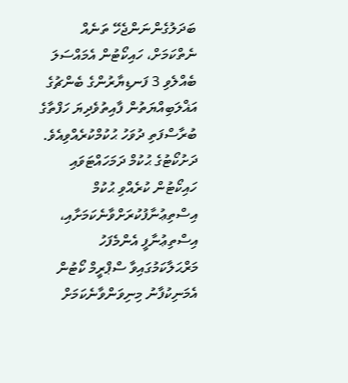ބަދަލުގެންނަންޖެހޭ ތަނެއް ނެތްކަމަށް، ހައިކޯޓުން އެމައްސަލަ ބެއްލެވި 3 ފަނޑިޔާރުންގެ ބެންޗުގެ އަޣްލަބިއްޔަތުން ފާއިތުވެދިޔަ ހަފްތާގެ ބުރާސްފަތި ދުވަހު ޙުކުމްކުރެއްވިއެވެ.
ދަށުކޯޓުގެ ޙުކުމް ދަމަހައްޓަވައި ހައިކޯޓުން ކުރެއްވި ޙުކުމް އިސްތިޢުނާފުކުރަށްވާނެކަމަށާއި، އިސްތިޢުނާފީ އެންމެފަހު މަރްޙަލާކަމުގައިވާ ސްޕްރީމް ކޯޓުން އެމަނިކުފާނު މިނިވަންވާނެކަމަށް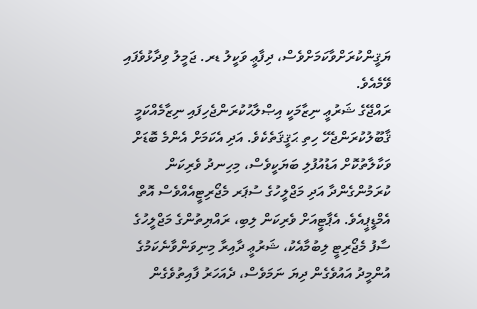ޔަޤީންކުރަށްވާކަމަށްވެސް، ދިފާޢީ ވަކީލު ޑރ. ޖަމީލު ވިދާޅުވެފައި ވޭމެއެވެ.
ރައްޖޭގެ ޝަރުޢީ ނިޒާމަކީ އިޞްލާޙުކުރަންޖެހިފައި ނިޒާމެއްކަމީ ޤާބޫލުކުރަންޖެހޭ ހިތި ޙަޤީޤަތެކެވެ. އަދި އެކަމަށް އެންމެ ބޮޑަށް ވަކާލާތުކޮށް އަޑުއުފުލި ބަޔަކީވެސް، މިހިނދު ވެރިކަން ކުރަމުންގެންދާ އަދި މަޖްލީހުގެ ސުޕަރ މެޖޯރިޓީއެއްވެސް އޮތް އެމްޑީޕީއެވެ. އެޕާޓީއަށް ވެރިކަން ލިބި، ރައްޔިތުންގެ މަޖްލީހުގެ ސާފު މެޖޯރިޓީ ލިބުމާއެކު، ޝަރުޢީ ދާއިރާ މިނިވަންވާނެކަމުގެ އުންމީދު އައުވެގެން ދިޔަ ނަމަވެސް، ދެއަހަރު ފާއިތުވެގެން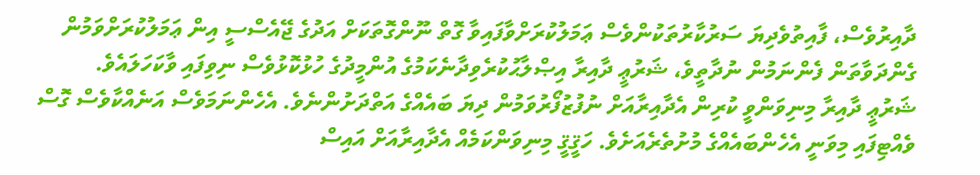ދާއިރުވެސް، ފާއިތުވެދިޔަ ސަރުކާރުތަކުންވެސް ޢަމަލުކުރަށްވާފައިވާ ގޮތް ނޫންގޮތަކަށް އަދުގެ ޖޭއެސްސީ އިން ޢަމަލުކުރަށްވަމުން ގެންދަވާތަން ފެންނަމުން ނުދާތީވެ، ޝަރުޢީ ދާއިރާ އިޞްލާޙުކުރެވިދާނެކަމުގެ އުންމީދުގެ ހުޅުކޮޅުވެސް ނިވިފައި ވާކަހަލައެވެ.
ޝަރުޢީ ދާއިރާ މިނިވަންވީ ކުރިން އެދާއިރާއަށް ނުފުޒުފޯރުވަމުން ދިޔަ ބައެއްގެ އަތްދަށުންނެވެ. އެހެންނަމަވެސް އަނެއްކާވެސް ގޮސް ވެއްޓިފައި މިވަނީ އެހެންބައެއްގެ މުށުތެރެއަށެވެ. ހަޤީޤީ މިނިވަންކަމެއް އެދާއިރާއަށް އައިސް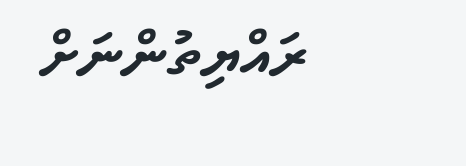ރައްޔިތުންނަށް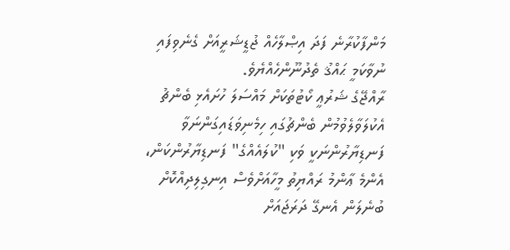މަންފާކުރާނެ ފަދަ އިޞްލާހެއް ޖުޑީޝަރީއަށް ގެނެވިފައި ނުވާކަމީ ޙައްޤު ތެދުނޫންހެއްޔެވެ.
ރާއްޖޭގެ ޝަރުޢީ ކޯޓުތަކަށް މައްސަލަ ހުށައެޅި ބެންޗު އެކުލަވާލެވުމުން ބެންޗުގައި ހިމެނިވަޑައިގަންނަވާ ފަނޑިޔާރުންނަކީ ވަކި "ކުލައެއްގެ" ފަނޑިޔާރުންކަން، އެންމެ ޢާންމު ރައްޔިތު މީހާއަށްވެސް އިނގިލިދިއްކޮށް ބުނެލަން އެނގޭ ދަރަޖައަށް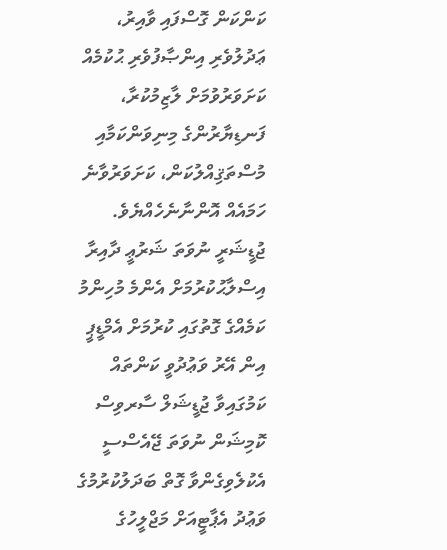ކަންކަން ގޮސްފައި ވާއިރު، ޢަދުލުވެރި އިންޞާފުވެރި ޙުކުމެއް ކަށަވަރުވުމަށް ލާޒިމުކުރާ، ފަނޑިޔާރުންގެ މިނިވަންކަމާއި މުސްތަޤިއްލުކަން، ކަށަވަރުވާނެ ހަމައެއް އޮންނާނެހެއްޔެވެ.
ޖުޑީޝަރީ ނުވަތަ ޝަރުޢީ ދާއިރާ އިސްލާޙުކުރުމަށް އެންމެ މުހިންމު ކަމެއްގެ ގޮތުގައި ކުރުމަށް އެމްޑީޕީ އިން އޭރު ވަޢުދުވީ ކަންތައް ކަމުގައިވާ ޖުޑީޝަލް ސާރވިސް ކޮމިޝަން ނުވަތަ ޖޭއެސްސީ އެކުލެވިގެންވާ ގޮތް ބަދަލުކުރުމުގެ ވަޢުދު އެޕާޓީއަށް މަޖްލީހުގެ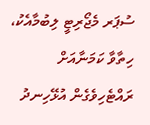ސުޕަރ މެޖޯރިޓީ ލިބުމާއެކު، ހިތާވާ ކަމަނާއަށް ރައްޓެހިވެގެން އުޅޭހިނދު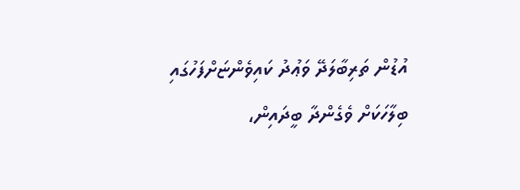އުޑުން ތަރިބާލަދޭ ވަޢުދު ކައިވެންޏަށްފަހުގައި ބިލާހަކަށް ވެގެންދާ ބީދައިން،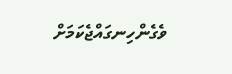ވެގެންހިނގައްޖެކަމަށް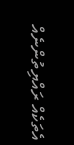އެތަކެއް ރައްޔިތުންނެއް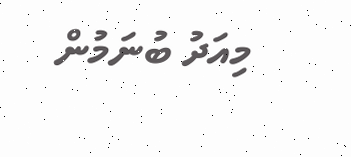މިއަދު ބުނަމުން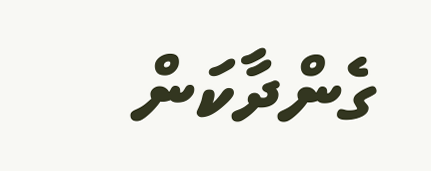ގެންދާކަން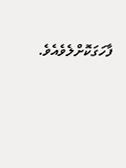ފާހަގަކޮށްލެވެއެވެ.